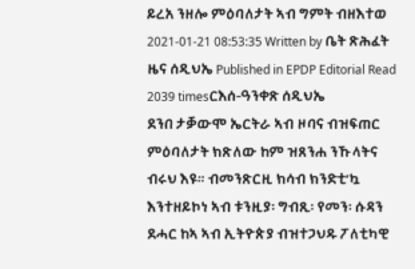ይረአ ንዘሎ ምዕባለታት ኣብ ግምት ብዘእተወ
2021-01-21 08:53:35 Written by ቤት ጽሕፈት ዜና ሰዲህኤ Published in EPDP Editorial Read 2039 timesርእሰ-ዓንቀጽ ሰዲህኤ
ደንበ ታቓውሞ ኤርትራ ኣብ ዞባና ብዝፍጠር ምዕባለታት ክጽለው ከም ዝጸንሐ ንኹላትና ብሩህ እዩ። ብመንጽርዚ ክሳብ ክንድቲ’ኳ እንተዘይኮነ ኣብ ቱንዚያ፡ ግብጺ፡ የመን፡ ሱዳን ደሓር ከኣ ኣብ ኢትዮጵያ ብዝተጋህዱ ፖለቲካዊ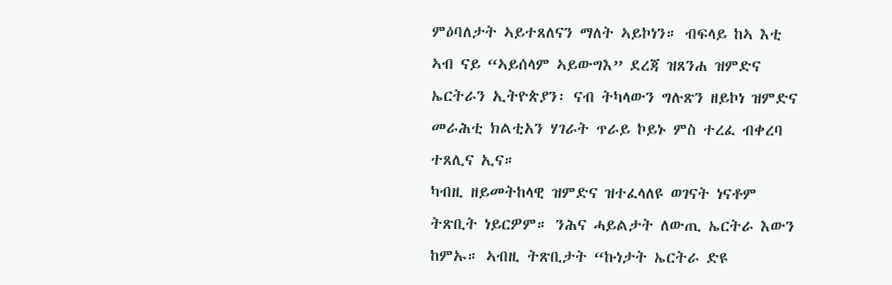ምዕባለታት ኣይተጸለናን ማለት ኣይኮነን። ብፍላይ ከኣ እቲ ኣብ ናይ “ኣይሰላም ኣይውግእ” ደረጃ ዝጸንሐ ዝምድና ኤርትራን ኢትዮጵያን፡ ናብ ትካላውን ግሉጽን ዘይኮነ ዝምድና መራሕቲ ክልቲአን ሃገራት ጥራይ ኮይኑ ምስ ተረፈ ብቀረባ ተጸሊና ኢና።
ካብዚ ዘይመትከላዊ ዝምድና ዝተፈላለዩ ወገናት ነናቶም ትጽቢት ነይርዎም። ንሕና ሓይልታት ለውጢ ኤርትራ እውን ከምኡ። ኣብዚ ትጽቢታት “ኩነታት ኤርትራ ድዩ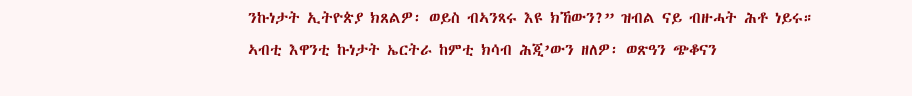ንኩነታት ኢትዮጵያ ክጸልዎ፡ ወይስ ብኣንጻሩ እዩ ክኸውን?” ዝብል ናይ ብዙሓት ሕቶ ነይሩ። ኣብቲ እዋንቲ ኩነታት ኤርትራ ከምቲ ክሳብ ሕጂ’ውን ዘለዎ፡ ወጽዓን ጭቆናን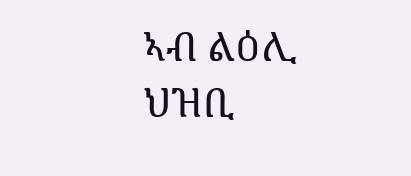ኣብ ልዕሊ ህዝቢ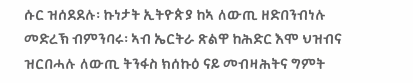ሱር ዝሰደደሉ፡ ኩነታት ኢትዮጵያ ከኣ ለውጢ ዘድበንብነሉ መድረኽ ብምንባሩ፡ ኣብ ኤርትራ ጽልዋ ከሕድር እሞ ህዝብና ዝርበሓሉ ለውጢ ትንፋስ ክሰኩዕ ናይ መብዛሕትና ግምት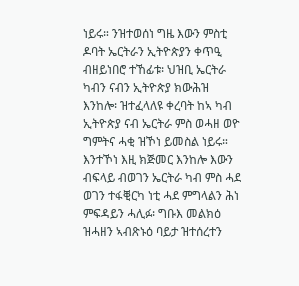ነይሩ። ንዝተወሰነ ግዜ እውን ምስቲ ዶባት ኤርትራን ኢትዮጵያን ቀጥዒ ብዘይነበሮ ተኸፊቱ፡ ህዝቢ ኤርትራ ካብን ናብን ኢትዮጵያ ክውሕዝ እንከሎ፡ ዝተፈላለዩ ቀረባት ከኣ ካብ ኢትዮጵያ ናብ ኤርትራ ምስ ወሓዘ ወዮ ግምትና ሓቂ ዝኾነ ይመስል ነይሩ።
እንተኾነ እዚ ክጅመር እንከሎ እውን ብፍላይ ብወገን ኤርትራ ካብ ምስ ሓደ ወገን ተፋቒርካ ነቲ ሓደ ምግላልን ሕነ ምፍዳይን ሓሊፉ፡ ግቡእ መልክዕ ዝሓዘን ኣብጽኑዕ ባይታ ዝተሰረተን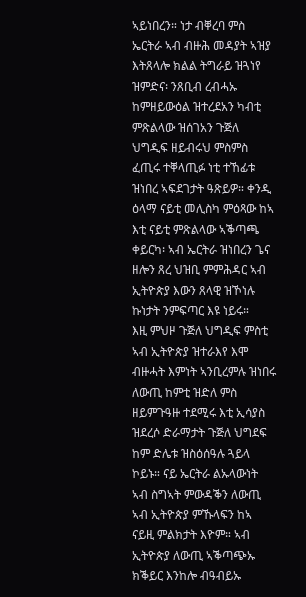ኣይነበረን። ነታ ብቐረባ ምስ ኤርትራ ኣብ ብዙሕ መዳያት ኣዝያ እትጸላሎ ክልል ትግራይ ዝጓነየ ዝምድና፡ ንጸቢብ ረብሓኡ ከምዘይውዕል ዝተረደአን ካብቲ ምጽልላው ዝሰገአን ጉጅለ ህግዲፍ ዘይብሩህ ምስምስ ፈጢሩ ተቐላጢፉ ነቲ ተኸፊቱ ዝነበረ ኣፍደገታት ዓጽይዎ። ቀንዲ ዕላማ ናይቲ መሊስካ ምዕጻው ከኣ እቲ ናይቲ ምጽልላው ኣቕጣጫ ቀይርካ፡ ኣብ ኤርትራ ዝነበረን ጌና ዘሎን ጸረ ህዝቢ ምምሕዳር ኣብ ኢትዮጵያ እውን ጸላዊ ዝኾነሉ ኩነታት ንምፍጣር እዩ ነይሩ።
እዚ ምህዞ ጉጅለ ህግዲፍ ምስቲ ኣብ ኢትዮጵያ ዝተራእየ እሞ ብዙሓት እምነት ኣንቢረምሉ ዝነበሩ ለውጢ ከምቲ ዝድለ ምስ ዘይምጉዓዙ ተደሚሩ እቲ ኢሳያስ ዝደረሶ ድራማታት ጉጅለ ህግደፍ ከም ድሌቱ ዝስዕሰዓሉ ጓይላ ኮይኑ። ናይ ኤርትራ ልኡላውነት ኣብ ስግኣት ምውዳቕን ለውጢ ኣብ ኢትዮጵያ ምኹላፍን ከኣ ናይዚ ምልክታት እዮም። ኣብ ኢትዮጵያ ለውጢ ኣቕጣጭኡ ክቕይር እንከሎ ብዓብይኡ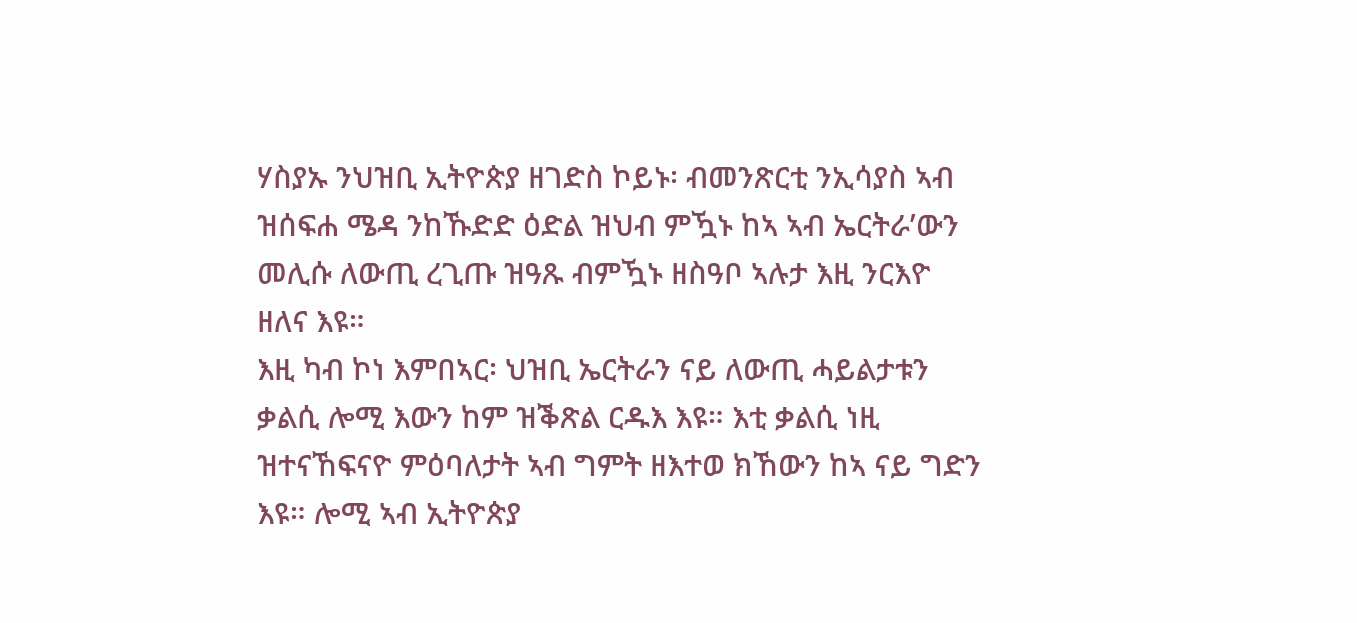ሃስያኡ ንህዝቢ ኢትዮጵያ ዘገድስ ኮይኑ፡ ብመንጽርቲ ንኢሳያስ ኣብ ዝሰፍሐ ሜዳ ንከኹድድ ዕድል ዝህብ ምዃኑ ከኣ ኣብ ኤርትራ’ውን መሊሱ ለውጢ ረጊጡ ዝዓጹ ብምዃኑ ዘስዓቦ ኣሉታ እዚ ንርእዮ ዘለና እዩ።
እዚ ካብ ኮነ እምበኣር፡ ህዝቢ ኤርትራን ናይ ለውጢ ሓይልታቱን ቃልሲ ሎሚ እውን ከም ዝቕጽል ርዱእ እዩ። እቲ ቃልሲ ነዚ ዝተናኸፍናዮ ምዕባለታት ኣብ ግምት ዘእተወ ክኸውን ከኣ ናይ ግድን እዩ። ሎሚ ኣብ ኢትዮጵያ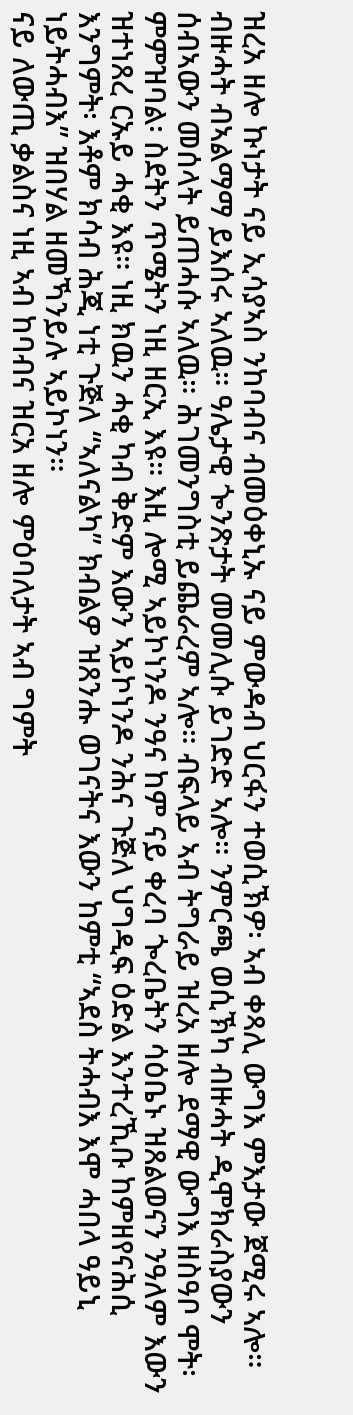ዝረአ ዘሎ ኩነታት ናይ ኢሳያኣስ ንከባብና ብመዕቀኒኡ ናይ ምውዳብ ህርፋን ተወሲኽዎ፡ ኣብ ቀጻሊ ውግእ ምእታው ጀሚሩ ኣሎ። ብዙሓት ብኣልማማ ይእሰሩ ኣለዉ። ዓሌታዊ ጐንጽታት መመሊሱ ይገድድ ኣሎ። ንምርጫ ወሲኽካ ብዙሓት ዲሞክራስያውን ሰብኣውን መሰላት ይጠሓሱ ኣለዉ። ሕገመንግስቲ ይጨራረም ኣሎ። ብፍላይ ኣብ ትግራይ ዝረአ ዘሎ ደማዊ ውግእ ዘስዓቦ ሞት፡ ምምዝባል፡ ስደትን ጥሜትን ነዚ ዘርኢ እዩ። እዚ ሎሚ ኣይኮነንዶ ንዓና ከም ናይ ቀረባ ጐረቤትን ሳዕቤኑ ዝጸልወናን ንዓለም እውን ዝተነጸረ ርኡይ ሓቂ እዩ። ነዚ ክዉን ሓቂ ካብ ቅድም እውን ኣይኮነንዶ ንሕና ጉጅለ ህግዲፍ ዕድል እንተረኺቡ ከምዘየናሕሲ እንግምት፡ እቶም ክሳብ ሕጂ ነቲ ጉጅለ “ኣለናልካ” ክብልዎ ዝጸንሑ ወገናትና እውን ከምቲ “ኣደስ ትሓብእ እሞ ሓበላ ዓይኒ ነይትሓብእ” ዝበሃል ዘመኻንይሉ ኣይኮነን።
ናይ ለውጢ ቃልስና ነዚ ኣብ ከባብና ዝርአ ዘሎ ምዕባለታት ኣብ ግምት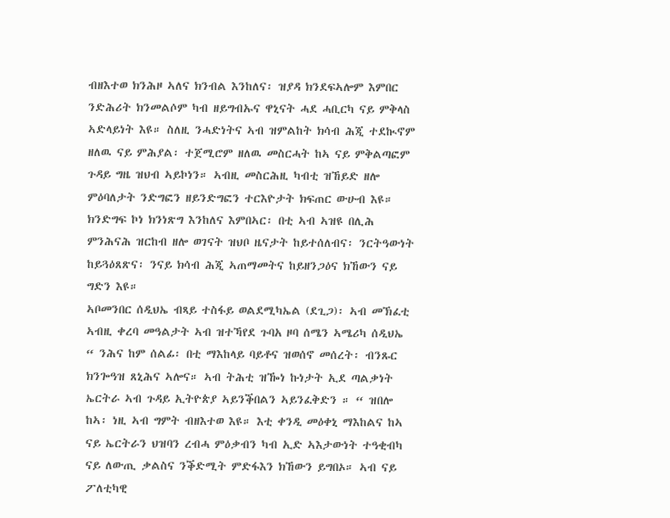ብዘእተወ ክንሕዞ ኣለና ክንብል እንከለና፡ ዝያዳ ክንደፍኣሎም እምበር ንድሕሪት ክንመልሶም ካብ ዘይግብኡና ዋኒናት ሓደ ሓቢርካ ናይ ምቅላስ ኣድላይነት እዩ። ስለዚ ንሓድነትና ኣብ ዝምልከት ክሳብ ሕጂ ተደኲኖም ዘለዉ ናይ ምሕያል፡ ተጀሚሮም ዘለዉ መስርሓት ከኣ ናይ ምቅልጣፎም ጉዳይ ግዜ ዝህብ ኣይኮነን። ኣብዚ መስርሕዚ ካብቲ ዝኸይድ ዘሎ ምዕባለታት ንድግፎን ዘይንድግፎን ተርእዮታት ክፍጠር ውሁብ እዩ። ክንድግፍ ኮነ ክንነጽግ እንከለና እምበኣር፡ በቲ ኣብ ኣዝዩ በሊሕ ምንሕናሕ ዝርከብ ዘሎ ወገናት ዝህቦ ዜናታት ከይተሰለብና፡ ንርትዓውነት ከይጓዕጸጽና፡ ንናይ ክሳብ ሕጂ ኣጠማመትና ከይዘንጋዕና ክኸውን ናይ ግድን እዩ።
ኣቦመንበር ሰዲህኤ ብጻይ ተስፋይ ወልደሚካኤል (ደጊጋ)፡ ኣብ መኽፈቲ ኣብዚ ቀረባ መዓልታት ኣብ ዝተኻየደ ጉባአ ዞባ ሰሜን ኣሜሪካ ሰዲህኤ “ ንሕና ከም ሰልፊ፡ በቲ ማእከላይ ባይቶና ዝወሰኖ መሰረት፡ ብንጹር ክንጐዓዝ ጸኒሕና ኣሎና። ኣብ ትሕቲ ዝዀነ ኩነታት ኢደ ጣልቃነት ኤርትራ ኣብ ጉዳይ ኢትዮጵያ ኣይንቕበልን ኣይንፈቅድን ። “ ዝበሎ ከኣ፡ ነዚ ኣብ ግምት ብዘእተወ እዩ። እቲ ቀንዲ መዕቀኒ ማእከልና ከኣ ናይ ኤርትራን ህዝባን ረብሓ ምዕቃብን ካብ ኢድ ኣእታውነት ተዓቂብካ ናይ ለውጢ ቃልስና ንቕድሚት ምድፋእን ክኸውን ይግበኦ። ኣብ ናይ ፖለቲካዊ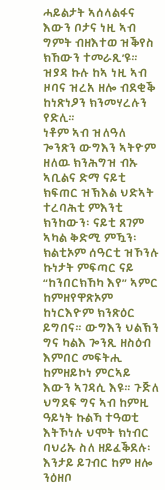ሓይልታት ኣሰላልፋና እውን ቦታና ነዚ ኣብ ግምት ብዘእተወ ዝቕየስ ክኸውን ተመራጺ’ዩ። ዝያዳ ኩሉ ከኣ ነዚ ኣብ ዞባና ዝረአ ዘሎ ብደቂቕ ከነጽነዖን ክንመሃረሉን የድሊ።
ነቶም ኣብ ዝለዓለ ጐንጽን ውግእን ኣትዮም ዘለዉ ክንሕግዝ ብኡ ኣቢልና ድማ ናይቲ ክፍጠር ዝኽእል ህድኣት ተረባሕቲ ምእንቲ ክንከውን፡ ናይቲ ጸገም ኣካል ቅድሚ ምዃን፡ ክልቲኦም ሰዓርቲ ዝኾንሉ ኩነታት ምፍጣር ናይ “ከንበርክኸካ እየ” ኣምር ከምዘየዋጽኦም ከነርእዮም ክንጽዕር ይግበና። ውግእን ህልኽን ግና ካልእ ጐንጺ ዘስዕብ እምበር መፍትሒ ከምዘይኮነ ምርኣይ እውን ኣገዳሲ እዩ። ጉጅለ ህግደፍ ግና ኣብ ከምዚ ዓይነት ኩልኻ ተዓወቲ እትኾነሉ ህሞት ክነብር ባህሪኡ ስለ ዘይፈቕደሉ፡ እንታይ ይገብር ከም ዘሎ ንዕዘቦ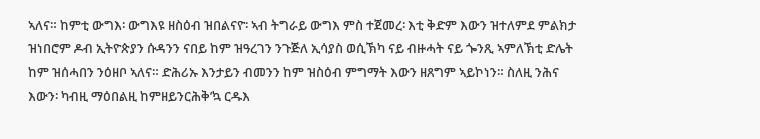ኣለና። ከምቲ ውግእ፡ ውግእዩ ዘስዕብ ዝበልናዮ፡ ኣብ ትግራይ ውግእ ምስ ተጀመረ፡ እቲ ቅድም እውን ዝተለምደ ምልክታ ዝነበሮም ዶብ ኢትዮጵያን ሱዳንን ናበይ ከም ዝዓረገን ንጉጅለ ኢሳያስ ወሲኽካ ናይ ብዙሓት ናይ ጐንጺ ኣምለኽቲ ድሌት ከም ዝሰሓበን ንዕዘቦ ኣለና። ድሕሪኡ እንታይን ብመንን ከም ዝስዕብ ምግማት እውን ዘጸግም ኣይኮነን። ስለዚ ንሕና እውን፡ ካብዚ ማዕበልዚ ከምዘይንርሕቅ’ኳ ርዱእ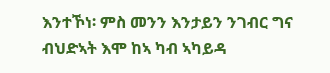እንተኾነ፡ ምስ መንን እንታይን ንገብር ግና ብህድኣት እሞ ከኣ ካብ ኣካይዳ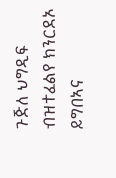ጉጅለ ህግዲፍ ብዝተፈልየ ክንርደኦ ይግበኣና